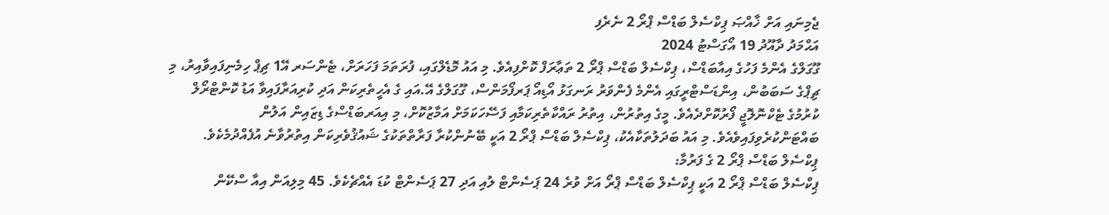ޖެމިނައި އަށް ޚާއްޞަ ޕިކްސެލް ބަޑްސް ޕްރޯ 2 ނެރެފި
އަޙްމަދު ދާއޫދު 19 އޯގަސްޓު 2024
ގޫގަލްގެ އެންމެ ފަހުގެ އިއާބަޑްސް، ޕިކްސެލް ބަޑްސް ޕްރޯ 2 ތަޢާރަފް ކޮށްފިއެވެ. މި އައު މޮޑެލްގައި، ފުރަތަމަ ފަހަރަށް، ޓެންސަރ އޭ1 ޗިޕް ހިމެނިފައިވާއިރު، މި ޗިޕްގެ ސަބަބުން، އިންޑަސްޓްރީގައި އެންމެ ފެންވަރު ރަނގަޅު އޯޑިއޯ ޕަރފޯމަންސް، ގޫގަލްގެ އޭ.އައި ގެ އެހީތެރިކަން އަދި ކުރިއަރާފައިވާ އަޑު ކޮންޓްރޯލް ކުރުމުގެ ޓެކްނޮލޮޖީ ފޯރުކޮށްދެއެވެ. މީގެ އިތުރުން، އިތުރު ރައްކާތެރިކަމާއި ފަސޭހަކަމަށް އަމާޒުކޮށް، މި އިއަރބަޑްސްގެ ޑިޒައިން އަލުން ބައްޓަންކުރެވިފައިވެއެވެ. މި އައު ބަދަލުތަކާއެކު، ޕިކްސެލް ބަޑްސް ޕްރޯ 2 އަކީ ބޭނުންކުރާ ފަރާތްތަކުގެ ޝައުޤުވެރިކަން އިތުރުވާނެ އުފެއްދުމެކެވެ.
ޕިކްސެލް ބަޑްސް ޕްރޯ 2 ގެ ފަރުމާ:
ޕިކްސެލް ބަޑްސް ޕްރޯ 2 އަކީ ޕިކްސެލް ބަޑްސް ޕްރޯ އަށް ވުރެ 24 ޕަސެންޓް ލުއި އަދި 27 ޕަސެންޓް ކުޑަ އެއްޗެކެވެ. 45 މިލިއަން އިއާ ސްކޭން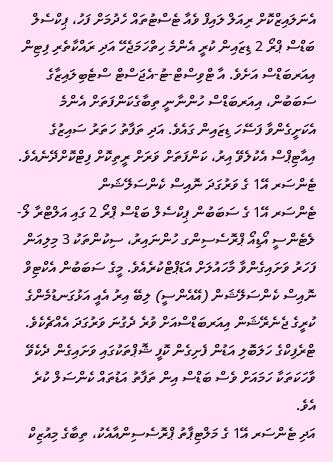އެނަލައިޒްކޮށް ރިއަލް ލައިފް ވެއާ ޓެސްޓުތައް ހެދުމަށް ފަހު، ޕިކްސެލް ބަޑްސް ޕްރޯ 2 ޑިޒައިން ކުރީ އެންމެ ހިތްހަމަޖެހޭ އަދި ރައްކާތެރި ފިޓިން އިއަރބަޑްސް އަށެވެ. އާ ޓްވިސްޓް-ޓު-އެޖަސްޓް ސްޓެބިލައިޒާގެ ސަބަބުން، އިއަރބަޑްސް ހުންނާނީ ތިބާގެކަންފަތަށް އެންމެ އެކަށީގެންވާ ފަސޭހަ ޑިޒައިން ގައެވެ. އަދި ތަފާތު ހަތަރު ސައިޒުގެ އިއާޓިޕްސް އެކުލެވޭ އިރު، ކަންފަތަށް ވަރަށް ރީތިކޮށް ފިޓްކޮށްދޭނެއެވެ.
ޓެންސަރ އޭ1 ގެ ވަރުގަދަ ނޮއިސް ކެންސަލޭޝަން
ޓެންސަރ އޭ1 ގެ ސަބަބުން ޕިކްސެލް ބަޑްސް ޕްރޯ 2 ގައި އަލްޓްރާ ލޯ-ލެޓެންސީ އޯޑިއޯ ޕްރޮސެސިންގ ހުންނައިރު، ސިކުންތަކު 3 މިލިއަން ފަހަރު ވަށައިގެންވާ މާހައުލަށް އެޑަޕްޓްކުރެއެވެ. މީގެ ސަބަބުން އެކްޓިވް ނޮއިސް ކެންސަލޭޝަން (އޭއެންސީ) ލިބޭ އިރު އެއީ އަޅުގަނޑުމެންގެ ކުރީގެ ޖެނެރޭޝަން އިއަރބަޑްސްއަށް ވުރެ ދެގުނަ ވަރުގަދަ އެއްޗެކެވެ. ޓްރެފިކްގެ ހަލަބޮލި އަޑުން ފެށިގެން ކޮފީ ޝޮޕްތަކުގައި ވަށައިގެން ދެކެވޭ ވާހަކަތަކާ ހަމައަށް ވެސް ބަޑްސް އިން ތަފާތު އަޑުތައް ކެންސަލް ކުރެ އެވެ.
އަދި ޓެންސަރ އޭ1 ގެ މަލްޓިޕާތު ޕްރޮސެސިންއާއެކު، ތިބާގެ މިއުޒިކް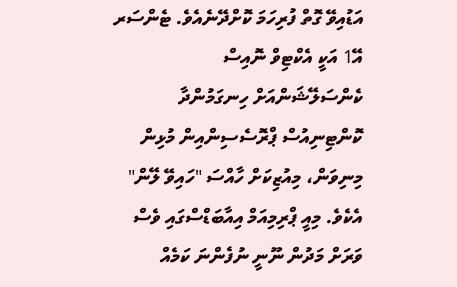އަޑުއިވޭ ގޮތް ފުރިހަމަ ކޮށްދޭނެއެވެ. ޓެންސަރ އޭ1 އަކީ އެކްޓިވް ނޮއިސް ކެންސަލޭޝަންއަށް ހިނގަމުންދާ ކޮންޓިނިއުސް ޕްރޮސެސިންއިން މުޅިން މިނިވަން، މިއުޒިކަށް ހާއްސަ "ހައިވޭ ލޭން" އެކެވެ. މިއީ ޕްރިމިއަމް އިއާބަޑްސްގައި ވެސް ވަރަށް މަދުން ނޫނީ ނުފެންނަ ކަމެއް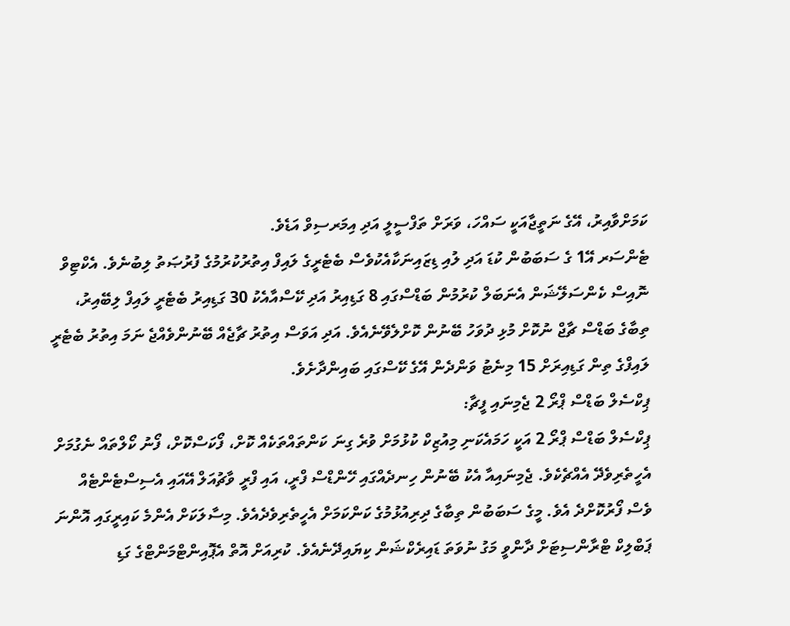ކަމަށްވާއިރު، އޭގެ ނަތީޖާއަކީ ސައްހަ، ވަރަށް ތަފްސީލީ އަދި އިމަރސިވް އަޑެވެ.
ޓެންސަރ އޭ1 ގެ ސަބަބުން ކުޑަ އަދި ލުއި ޑިޒައިނަކާއެކުވެސް ބެޓެރީގެ ލައިފް އިތުރުކުރުމުގެ ފުރުޞަތު ލިބުނެވެ. އެކްޓިވް ނޮއިސް ކެންސަލޭޝަން އެނަބަލް ކުރުމުން ބަޑްސްގައި 8 ގަޑިއިރު އަދި ކޭސްއާއެކު 30 ގަޑިއިރު ބެޓެރީ ލައިފް ލިބޭއިރު، ތިބާގެ ބަޑްސް ޗާޖް ނުކޮށް މުޅި ދުވަހު ބޭނުން ކޮށްލެވޭނެއެވެ. އަދި އަވަސް އިތުރު ޗާޖެއް ބޭނުންވެއްޖެ ނަމަ އިތުރު ބެޓެރީ ލައިފްގެ ތިން ގަޑިއިރަށް 15 މިނެޓު ވަންދެން އޭގެ ކޭސްގައި ބައިންދާށެވެ.
ޕިކްސެލް ބަޑްސް ޕްރޯ 2 ޖެމިނައި ފީޗާ:
ޕިކްސެލް ބަޑްސް ޕްރޯ 2 އަކީ ހަމައެކަނި މިއުޒިކް ކުޅުމަށް ވުރެ ގިނަ ކަންތައްތަކެއް ކޮށް، ފޯކަސްކޮށް، ފޯނު ކޯލްތައް ނެގުމަށް އެހީތެރިވެދޭ އެއްޗެކެވެ. ޖެމިނައިއާ އެކު ބޭނުން ހިނދެއްގައި ހޭންޑްސް ފްރީ، އައި ފްރީ ވާޗުއަލް އޭއައި އެސިސްޓެންޓެއް ވެސް ފޯރުކޮށްދެ އެވެ. މީގެ ސަބަބުން ތިބާގެ ދިރިއުޅުމުގެ ކަންކަމަށް އެހީތެރިވެދެއެވެ. މިސާލަކަށް އެންމެ ކައިރީގައި އޮންނަ ޕަބްލިކް ޓްރާންސިޓަށް ދާންވީ މަގު ނުވަތަ ޑައިރެކްޝަން ކިޔައިދޭނެއެވެ. ކުރިއަށް އޮތް އެޕޮއިންޓްމަންޓްގެ ގަޑި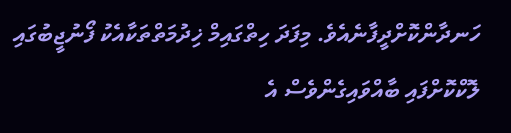ހަނދާންކޮށްދީފާނެއެވެ. މިފަދަ ހިތްގައިމް ޚިދުމަތްތަކާއެކު ފޯނުޖީބުގައި ލޮކްކޮށްފައި ބާއްވައިގެންވެސް އެ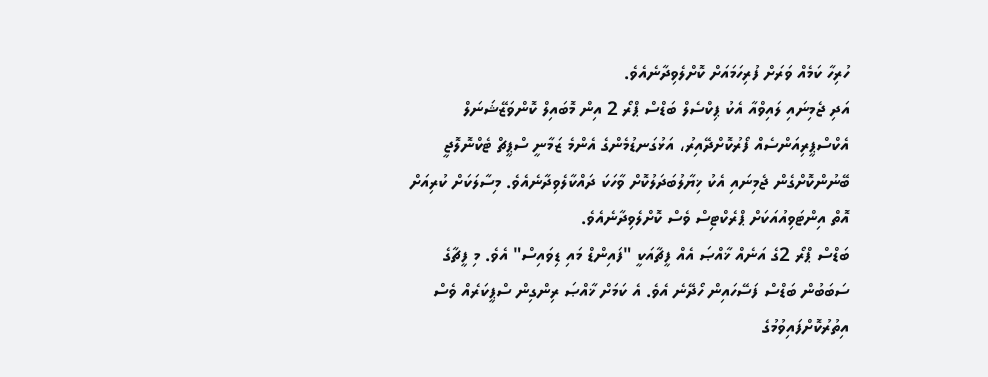ހުރިހާ ކަމެއް ވަރަށް ފުރިހަމައަށް ކޮށްލެވިދާނެއެވެ.
އަދި ޖެމިނައި ލައިވްއާ އެކު ޕިކްސެލް ބަޑްސް ޕްރޯ 2 އިން މޮބައިލް ކޮންވަޒޭޝަނަލް އެކްސްޕީރިއަންސެއް ފޯރުކޮށްދޭއިރު، އަޅުގަނޑުމެންގެ އެންމެ ޒަމާނީ ސްޕީޗް ޓެކްނޮލޮޖީ ބޭނުންކޮށްގެން ޖެމިނައި އެކު ޚިޔާލުބަދަލުކޮށް ވާހަކަ ދައްކާލެވިދާނެއެވެ. މިސާލަކަށް ކުރިއަށް އޮތް އިންޓަވިއުއަކަށް ޕްރެކްޓިސް ވެސް ކޮށްލެވިދާނެއެވެ.
ބަޑްސް ޕްރޯ 2ގެ އަނެއް ޚާއްޞަ އެއް ފީޗާއަކީ "ފައިންޑް މައި ޑިވައިސް" އެވެ. މި ފީޗާގެ ސަބަބުން ބަޑްސް ފަސޭހައިން ހޯދޭނެ އެވެ. އެ ކަމަށް ޚާއްޞަ ރިންގިން ސްޕީކަރެއް ވެސް އިތުރުކޮށްފައިވުމުގެ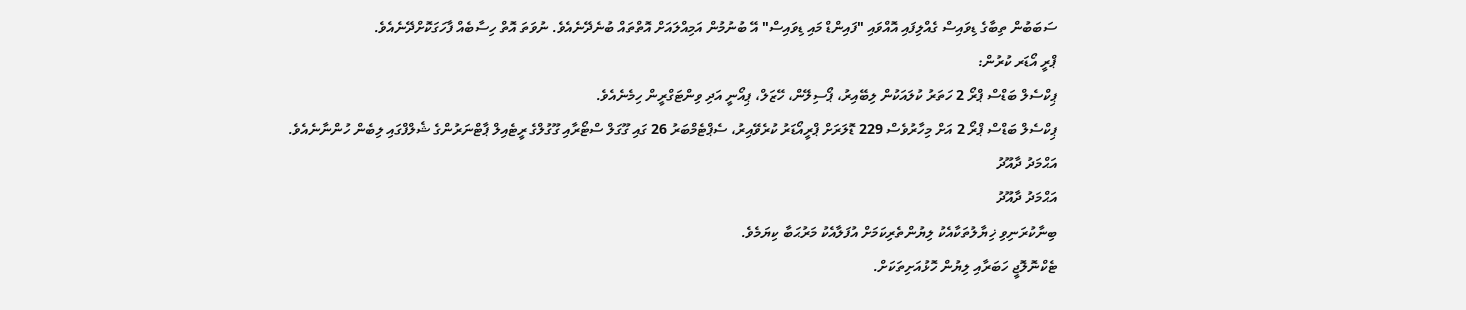ސަބަބުން ތިބާގެ ޑިވައިސް ގެއްލިފައި އޮއްވައި "ފައިންޑް މައި ޑިވައިސް" އޭ ބުނުމުން އަމިއްލައަށް އޮތްތައް ބުނެދޭނެއެވެ. ނުވަތަ އޮތް ހިސާބެއް ފާހަގަކޮށްދޭނެއެވެ.
ޕްރީ އޯޑަރ ކުރުން:
ޕިކްސެލް ބަޑްސް ޕްރޯ 2 ހަތަރު ކުލައަކުން ލިބޭއިރު، ޕޯސިލޭން، ހޭޒަލް، ޕިއޯނީ އަދި ވިންޓަގްރީން ހިމެނެއެވެ.
ޕިކްސެލް ބަޑްސް ޕްރޯ 2 އަށް މިހާރުވެސް 229 ޑޮލަރަށް ޕްރީއޯޑަރު ކުރެވޭއިރު، ސެޕްޓެމްބަރު 26 ގައި ގޫގަލް ސްޓޯރާއި ގޫގުލްގެ ރީޓެއިލް ޕާޓްނަރުންގެ ޝެލްފްގައި ލިބެން ހުންނާނެއެވެ.
އަޙްމަދު ދާއޫދު
އަޙްމަދު ދާއޫދު
ބިނާކުރަނިވި ޚިޔާލުތަކާއެކު ލިޔުންތެރިކަމަށް އުފަލާއެކު މަރުޙަބާ ކިޔަމެވެ.
ޓެކްނޮލޮޖީ ހަބަރާއި ލިޔުން ހޮޅުއަށިތަކަށް.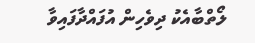ލޯތްބާއެކު ދިވެހިން އުފައްދާފައިވާ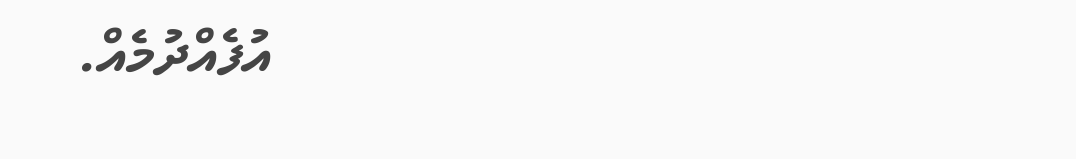އުފެއްދުމެއް.